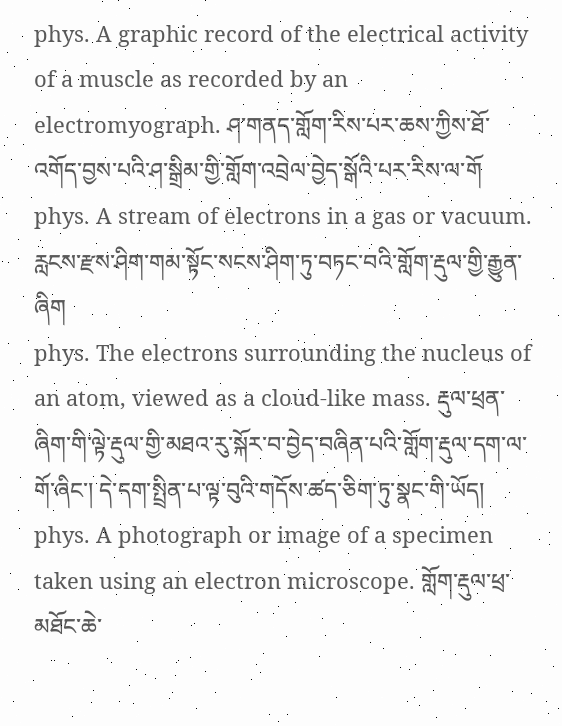phys. A graphic record of the electrical activity of a muscle as recorded by an electromyograph. ཤ་གནད་གློག་རིས་པར་ཆས་ཀྱིས་ཐོ་འགོད་བྱས་པའི་ཤ་སྒྲིམ་གྱི་གློག་འབྲེལ་བྱེད་སྒོའི་པར་རིས་ལ་གོ
phys. A stream of electrons in a gas or vacuum. རླངས་རྫས་ཤིག་གམ་སྟོང་སངས་ཤིག་ཏུ་བཏང་བའི་གློག་རྡུལ་གྱི་རྒྱུན་ཞིག
phys. The electrons surrounding the nucleus of an atom, viewed as a cloud-like mass. རྡུལ་ཕྲན་ཞིག་གི་ལྟེ་རྡུལ་གྱི་མཐའ་རུ་སྐོར་བ་བྱེད་བཞིན་པའི་གློག་རྡུལ་དག་ལ་གོ་ཞིང་། དེ་དག་སྤྲིན་པ་ལྟ་བུའི་གདོས་ཚད་ཅིག་ཏུ་སྣང་གི་ཡོད།
phys. A photograph or image of a specimen taken using an electron microscope. གློག་རྡུལ་ཕྲ་མཐོང་ཆེ་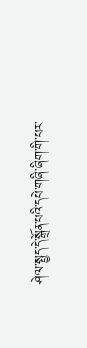ཤེལ་སྤྱད་དེ་སྒྲོན་པའི་དཔེ་གཞི་ཞིག་གི་པར་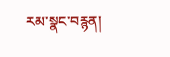རམ་སྣང་བརྙན།